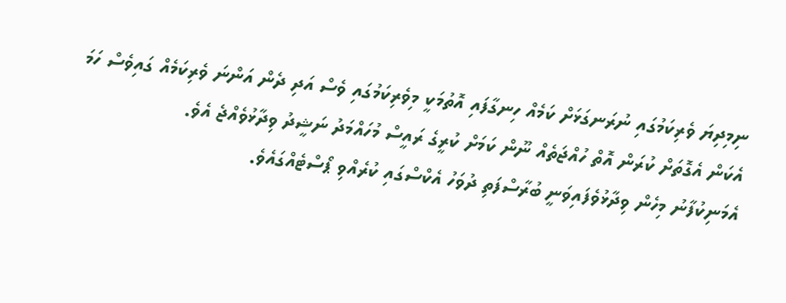ނިމިދިޔަ ވެރިކަމުގައި ނުރަނގަޅަށް ކަމެއް ހިނގާފައި އޮތުމަކީ މިވެރިކަމުގައި ވެސް އަދި ދެން އަންނަ ވެރިކަމެއް ގައިވެސް ހަމަ އެކަން އެގޮތަށް ކުރަން އޮތް ހުއްޖަތެއް ނޫން ކަމަށް ކުރީގެ ރައީސް މުހައްމަދު ނަޝީދު ވިދާޅުވެއްޖެ އެވެ.
އެމަނިކުފާނު މިހެން ވިދާޅުވެފައިވަނީ ބުރާސްފަތި ދުވަހު އެކްސްގައި ކުރެއްވި ޕޯސްޓެއްގައެވެ.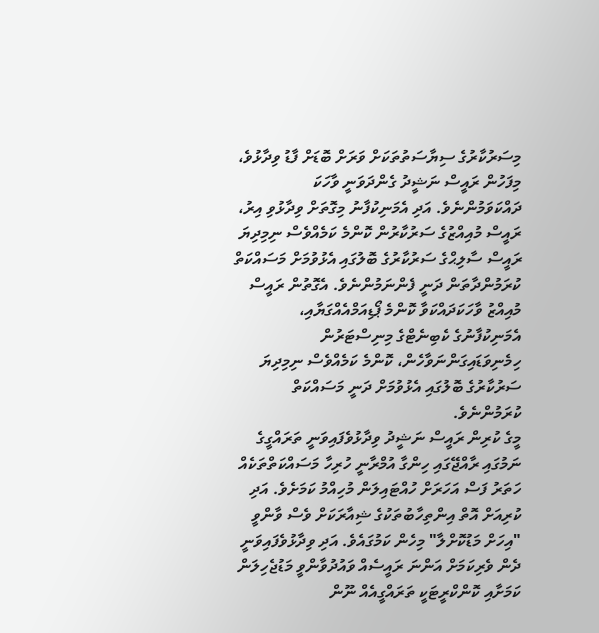މިސަރުކާރުގެ ސިޔާސަތުތަކަށް ވަރަށް ބޮޑަށް ފާޑު ވިދާޅުވެ، މިފަހުން ރައީސް ނަޝީދު ގެންދަވަނީ ވާހަކަ ދައްކަވަމުންނެވެ. އަދި އެމަނިކުފާނު މިގޮތަށް ވިދާޅުވި އިރު، ރައީސް މުއިއްޒުގެ ސަރުކާރުން ކޮންމެ ކަމެއްވެސް ނިމިދިޔަ ރައީސް ސާލިޙްގެ ސަރުކާރުގެ ބޮލުގައި އެޅުވުމަށް މަސައްކަތް ކުރަމުންދާތަން ދަނީ ފެންނަމުންނެވެ. އެގޮތުން ރައީސް މުއިއްޒު ވާހަކަދައްކަވާ ކޮންމެ ޕޯޑިއަމްއެއްގަޔާއި، އެމަނިކުފާނުގެ ކެބިނެޓްގެ މިނިސްޓަރުން ހިމެނިވަޑައިގަންނަވާހެން، ކޮންމެ ކަމެއްވެސް ނިމިދިޔަ ސަރުކާރުގެ ބޮލުގައި އެޅުވުމަށް ދަނީ މަސައްކަތް ކުރަމުންނެވެ.
މީގެ ކުރިން ރައީސް ނަޝީދު ވިދާޅުވެފައިވަނީ ތަރައްގީގެ ނަމުގައި ރާއްޖޭގައި ހިންގާ އުމްރާނީ ހުރިހާ މަސައްކަތްތަކެއް ހަތަރު ފަސް އަހަރަށް ހުއްޓައިލަން މުހިއްމު ކަމަށެވެ. އަދި ކުރިއަށް އޮތް އިންތިހާބުތަކުގެ ޝިއާރަކަށް ވެސް ވާންވީ "އިހަށް މަޑުކޮށްލާ" މިހެން ކަމުގައެވެ. އަދި ވިދާޅުވެފައިވަނީ ދެން ވެރިކަމަށް އަންނަ ރައީސެއް ވައުދުވާންވީ މަޑުޖެހިލަން ކަމަށާއި ކޮންކްރީޓަކީ ތަރައްގީއެއް ނޫން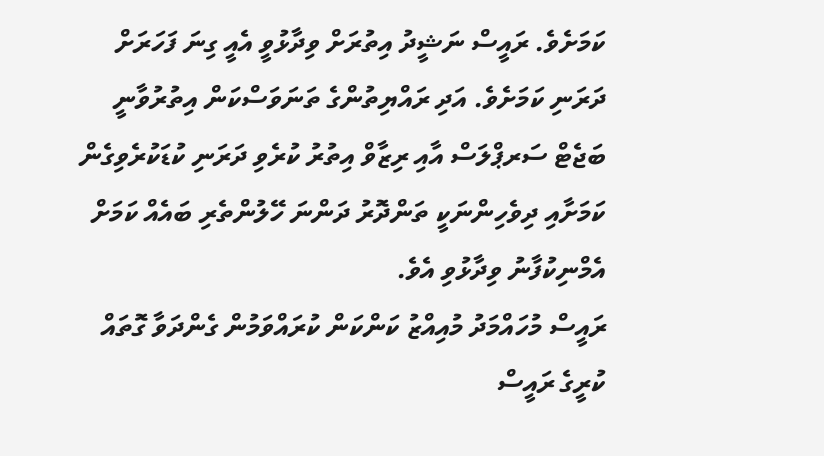ކަމަށެވެ. ރައީސް ނަޝީދު އިތުރަށް ވިދާޅުވީ އެއީ ގިނަ ފަހަރަށް ދަރަނި ކަމަށެވެ. އަދި ރައްޔިތުންގެ ތަނަވަސްކަން އިތުރުވާނީ ބަޖެޓް ސަރޕްލަސް އާއި ރިޒާވް އިތުރު ކުރެވި ދަރަނި ކުޑަކުރެވިގެން ކަމަށާއި ދިވެހިންނަކީ ތަންދޮރު ދަންނަ ހޭލުންތެރި ބައެއް ކަމަށް އެމްނިކުފާނު ވިދާޅުވި އެވެ.
ރައީސް މުހައްމަދު މުއިއްޒު ކަންކަން ކުރައްވަމުން ގެންދަވާ ގޮތައް ކުރީގެ ރައީސް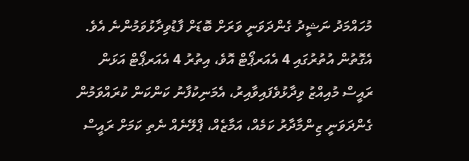މުހައްމަދު ނަޝީދު ގެންދަވަނީ ވަރަށް ބޮޑަށް ފާޑުވިދާޅުވަމުންނެ އެވެ. އެގޮތުން އުތުރުގައި 4 އެއަރޕޯޓް އޮވެ، އިތުރު 4 އެއަރޕޯޓް އަޅަން ރައީސް މުއިއްޒު ވިދާޅުވެފައިވާއިރު، އެމަނިކުފާނު ކަންކަން ކުރައްވަމުން ގެންދަވަނީ ޒިންމާދާރު ކަމެއް، އަމާޒެއް، ޕްލޭނެއް ނެތި ކަމަށް ރައީސް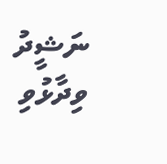ނަޝީދު ވިދާޅުވި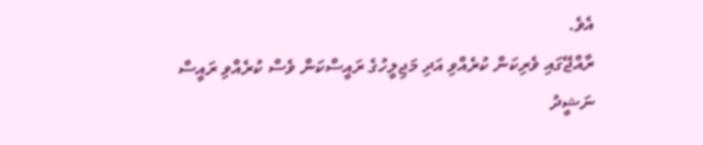އެވެ.
ރާއްޖޭގައި ވެރިކަން ކުރެއްވި އަދި މަޖިލީހުގެ ރައީސްކަން ވެސް ކުރެއްވި ރައީސް ނަޝީދު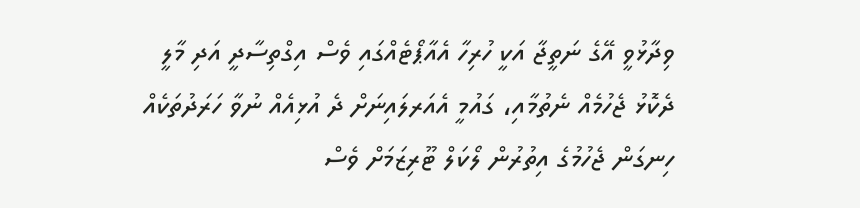ވިދާޅުވީ އޭގެ ނަތީޖާ އަކީ ހުރިހާ އެއާޕޯޓެއްގައި ވެސް އިގްތިސާދީ އަދި މާލީ ދެކޮޅު ޖެހުމެއް ނެތުމާއި، ގައުމީ އެއަރލައިނަށް ދެ އުޅިއެއް ނުވާ ހަރަދުތަކެއް ހިނގަން ޖެހުމުގެ އިތުރުން ލޯކަލް ޓޫރިޒަމަށް ވެސް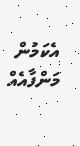އެކަމުން މަންފާއެއް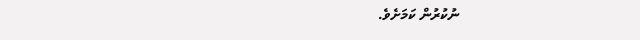ނުކުރުން ކަމަށެވެ.